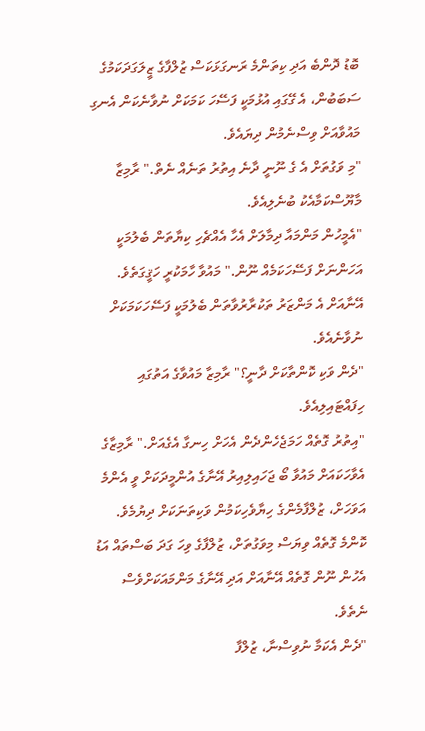ބޮޑު ދޮންބެ އަދި ކިތަންމެ ރަނގަޅަކަސް ޒުލްފާގެ ޒީލަގަދަކަމުގެ ސަބަބުން، އެ ގޭގައި އުޅުމަކީ ފަސޭހަ ކަމަކަށް ނުވާނެކަން އެނގި މައުވާއަށް ވިސްނެމުން ދިޔައެވެ.
"މި ވަގުތަށް އެ ގެ ނޫނީ ދާނެ އިތުރު ތަނެއް ނެތް." ރާމިޒާ މާޔޫސްކަމާއެކު ބުނެލިއެވެ.
"އެމީހުން މަންމައާ ދިމާލަށް އެހާ އެއްޗެހި ކިޔާތަން ބެލުމަކީ އަހަންނަށް ފަސޭހަކަމެއް ނޫން." މައުވާ ހާމަކުރީ ހަޤީގަތެވެ. އޭނާއަށް އެ މަންޒަރު ތަކުރާރުވާތަން ބެލުމަކީ ފަސޭހަކަމަކަށް ނުވާނެއެވެ.
"ދެން ވަކި ކޮންތާކަށް ދާނީ؟" ރާމިޒާ މައުވާގެ އަތުގައި ހިފައްޓައިލިއެވެ.
"އިތުރު ގޮތެއް ހަމަޖެހެންދެން އެހަށް ހިނގާ އެގެއަށް." ރާމިޒާގެ އެވާހަކައަށް މައުވާ ބޯ ޖަހައިލިއިރު އޭނާގެ އުންމީދަކަށް ވީ އެންމެ އަވަހަށް، ޒުލްފާމެންގެ ހިޔާވެހިކަމުން ވަކިތަނަކަށް ދިޔުމެވެ. ކޮންމެ ގޮތެއް ވިޔަސް މިވަގުތަށް، ޒުލްފާގެ ވިހަ ގަދަ ބަސްތައް އަޑު އެހުން ނޫން ގޮތެއް އޭނާއަށް އަދި އޭނާގެ މަންމައަކަށްވެސް ނެތެވެ.
"ދެން އެކަމާ ނުވިސްނާ، ޒުލްފާ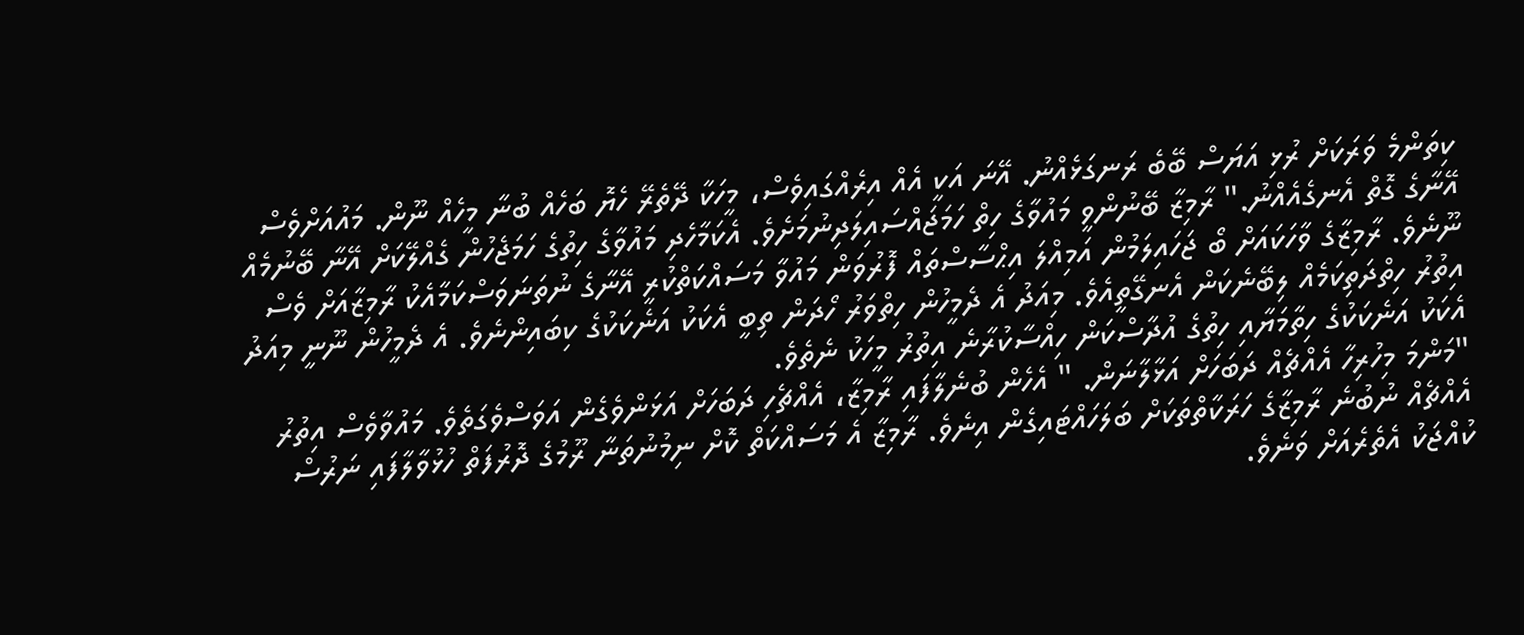ކިތަންމެ ވަރަކަށް ރުޅި އަޔަސް ބޭބެ ރަނގަޅެއްނު. އޭނަ އަކީ އެއް އިރެއްގައިވެސް، މީހަކާ ދޭތެރޭ ހެޔޮ ބަހެއް ބުނާ މީހެއް ނޫން. މައުއަށްވެސް އޭނާގެ ގޮތް އެނގެއެއްނު." ރާމިޒާ ބޭނުންވީ މައުވާގެ ހިތް ހަމަޖައްސައިލަދިނުމަށެވެ. އެކަމާހެދި މައުވާގެ ހިތުގެ ހަމަޖެހުން ގެއްލޭކަށް އޭނާ ބޭނުމެއް ނޫނެވެ. ރާމިޒާގެ ވާހަކައަށް ބޯ ޖަހައިލަމުން އަމިއްލަ އިޙްސާސްތައް ފޮރުވަން މައުވާ މަސައްކަތްކުރީ އޭނާގެ ނުތަނަވަސްކަމާއެކު ރާމިޒާއަށް ވެސް އިތުރު ހިތްދަތިކަމެއް ލިބޭނެކަން އެނގޭތީއެވެ. މިއަދު އެ ދެމީހުން ހިތްވަރު ހޯދަން ތިބީ އެކަކު އަނެކަކުގެ ކިބައިންނެވެ. އެ ދެމީހުން ނޫނީ މިއަދު އެކަކު އަނެކަކުގެ ހިތާމަޔާއި ހިތުގެ އުދާސްކަން ހިއްސާކުރާނެ އިތުރު މީހަކު ނެތެވެ.
"މަންމަ މިހުރިހާ އެއްޗެއް ދަބަހަށް އަޅާލާނަން. " އެހެން ބުނެލާފައި ރާމިޒާ، އެއްޗެހި ދަބަހަށް އަޅަންވެގެން އަވަސްވެގަތެވެ. މައުވާވެސް އިތުރު އެއްޗެއް ނުބުނެ ރާމިޒާގެ ހަރަކާތްތަކަށް ބަލަހައްޓައިގެން އިނެވެ. ރާމިޒާ އެ މަސައްކަތް ކޮށް ނިމުނުތަނާ ރޫމުގެ ދޮރުފަތް ހުޅުވާލާފައި ނަރުސް ކުއްޖަކު އެތެރެއަށް ވަނެވެ.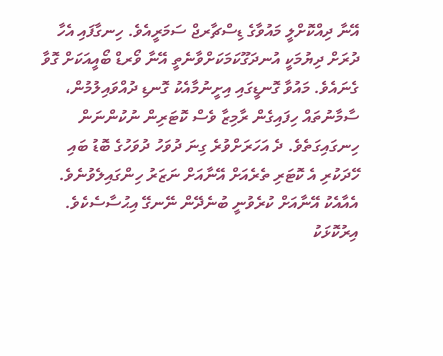އޭނާ ދިއްކޮށްލީ މައުވާގެ ޑިސްޗާރޖް ސަމަރީއެވެ. ހިނގާފައި އެހާ ދުރަށް ދިޔުމަކީ އުނދަގޫކަމަކަށްވާނެތީ އޭނާ ވޯރޑް ބޯއީއަކަށް ގޮވާ ގެނައެވެ. މައުވާ ގޮނޑީގައި އިށީނުމާއެކު ގޮނޑި ދުއްވައިލުމުން، ސާމާނުތައް ހިފައިގެން ރާމިޒާ ވެސް ކޮޓަރިން ނުކުންނަން ހިނގައިގަތެވެ. ދެ އަހަރަށްވުރެ ގިނަ ދުވަހު ދުވަހުގެ ބޮޑު ބައި ހޭދަކުރި އެ ކޮޓަރި ތެރެއަށް އޭނާއަށް ނަޒަރު ހިންގައިލެވުނެވެ. އެއާއެކު އޭނާއަށް ކުރެވުނީ ބުނެދޭން ނޭނގޭ އިޙުސާސެކެވެ. އިރުކޮޅަކު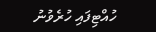ހުއްޓިފައި ހުރެވުނު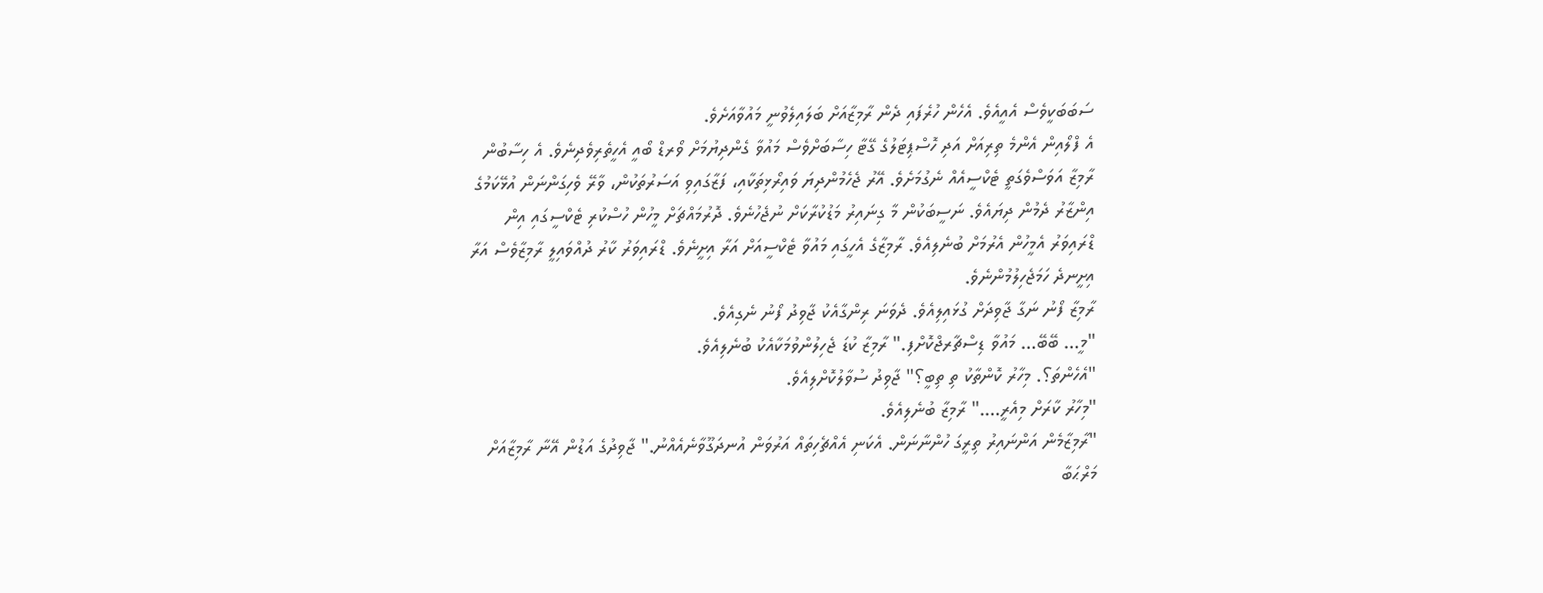ސަބަބަކީވެސް އެއީއެވެ. އެހެން ހުރެފައި ދެން ރާމިޒާއަށް ބަލައިލެވުނީ މައުވާއަށެވެ.
އެ ފްލޯއިން އެންމެ ތިރިއަށް އަދި ހޮސްޕިޓަލުގެ ގޭޓާ ހިސާބަށްވެސް މައުވާ ގެންދިޔުމަށް ވޯރޑް ބޯއީ އެހީތެރިވެދިނެވެ. އެ ހިސާބުން ރާމިޒާ އަވަސްވެގަތީ ޓެކްސީއެއް ނެގުމަށެވެ. އޭރު ޖެހެމުންދިޔަ ވައިރޯޅިތަކާއި، ފަޒާގައިވި އަސަރުތަކުން، ވާރޭ ވެހިގަންނަން އުޅޭކަމުގެ އިންޒާރު ދެމުން ދިޔައެވެ. ނަސީބަކުން މާ ގިނައިރު މަޑުކުރާކަށް ނުޖެހުނެވެ. ދޮރުމައްޗަށް މީހުން ހުސްކުރި ޓެކްސީގައި އިން ޑްރައިވަރު އެމީހުން އެރުމަށް ބުނެލިއެވެ. ރާމިޒާގެ އެހީގައި މައުވާ ޓެކްސީއަށް އަރާ އިށީނެވެ. ޑްރައިވަރު ކާރު ދުއްވައިލީ ރާމިޒާވެސް އަރާ އިށީނދެ ހަމަޖެހިލުމުންނެވެ.
ރާމިޒާ ފޯނު ނަގާ ޖާވިދަށް ގުޅައިލިއެވެ. ދެވަނަ ރިންގާއެކު ޖާވިދު ފޯނު ނެގިއެވެ.
"މީ… ބޭބޭ… މައުވާ ޑިސްޗާރޖްކޮށްފި." ރާމިޒާ ކުޑަ ޖެހިލުންވުމަކާއެކު ބުނެލިއެވެ.
"އެހެންތަ؟. މިހާރު ކޮންތާކު ތި ތިބީ؟" ޖާވިދު ސުވާލުކޮށްލިއެވެ.
"މިހާރު ކާރަށް މިއެރީ…." ރާމިޒާ ބުނެލިއެވެ.
"ރާމިޒާމެން އަންނައިރު ތިރީގަ ހުންނާނަން. އެކަނި އެއްޗެހިތައް އަރުވަން އުނދަގޫވާނެއެއްނު." ޖާވިދުގެ އަޑުން އޭނާ ރާމިޒާއަށް މަރްޙަބާ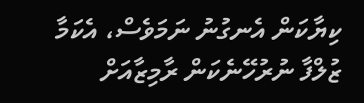ކިޔާކަން އެނގުނު ނަމަވެސް، އެކަމާ ޒުލްފާ ނުރުހޭނެކަން ރާމިޒާއަށް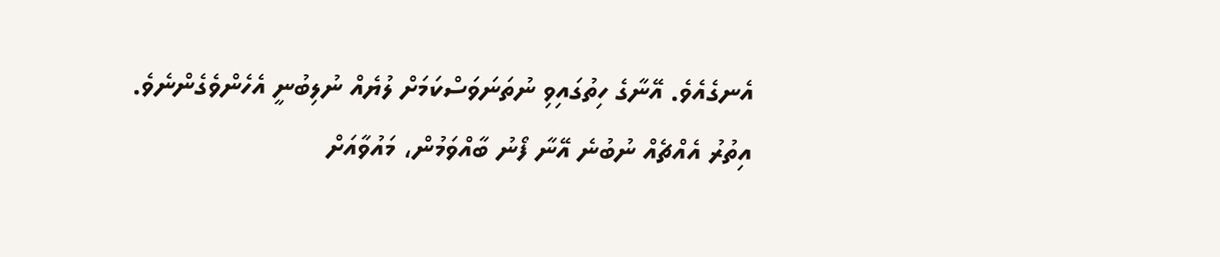އެނގެއެވެ. އޭނާގެ ހިތުގައިވި ނުތަނަވަސްކަމަށް ލުޔެއް ނުލިބުނީ އެހެންވެގެންނެވެ. އިތުރު އެއްޗެއް ނުބުނެ އޭނާ ފޯނު ބާއްވަމުން، މައުވާއަށް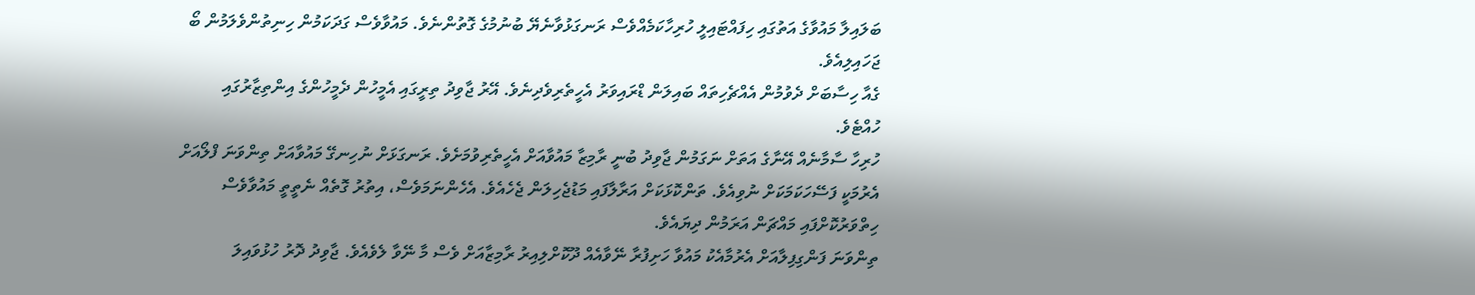ބަލައިލާ މައުވާގެ އަތުގައި ހިފައްޓައިލީ ހުރިހާކަމެއްވެސް ރަނގަޅުވާނެޔޭ ބުނުމުގެ ގޮތުންނެވެ. މައުވާވެސް ގަދަކަމުން ހިނިތުންވެލަމުން ބޯ ޖަހައިލިއެވެ.
ގެއާ ހިސާބަށް ދެވުމުން އެއްޗެހިތައް ބައިލަން ޑްރައިވަރު އެހީތެރިވެދިނެވެ. އޭރު ޖާވިދު ތިރީގައި އެމީހުން ދެމީހުންގެ އިންތިޒާރުގައި ހުއްޓެވެ.
ހުރިހާ ސާމާނެއް އޭނާގެ އަތަށް ނަގަމުން ޖާވިދު ބުނީ ރާމިޒާ މައުވާއަށް އެހީތެރިވުމަށެވެ. ރަނގަޅަށް ނުހިނގޭ މައުވާއަށް ތިންވަނަ ފްލޯއަށް އެރުމަކީ ފަސޭހަކަމަކަށް ނުވިއެވެ. ތަންކޮޅަކަށް އަރާލާފައި މަޑުޖެހިލަން ޖެހެއެވެ. އެހެންނަމަވެސް، އިތުރު ގޮތެއް ނެތީތީ މައުވާވެސް ހިތްވަރުކޮށްފައި މައްޗަން އަރަމުން ދިޔައެވެ.
ތިންވަނަ ފަންގިފިލާއަށް އެރުމާއެކު މައުވާ ހަށިފުރާ ނޭވާއެއް ދޫކޮށްލިއިރު ރާމިޒާއަށް ވެސް މާ ނޭވާ ލެވެއެވެ. ޖާވިދު ދޮރު ހުޅުވައިލަ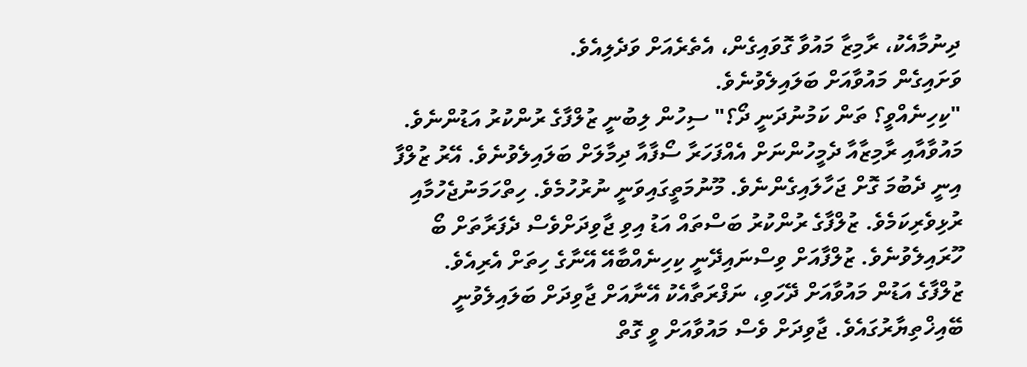ދިނުމާއެކު، ރާމިޒާ މައުވާ ގޮވައިގެން، އެތެރެއަށް ވަދެލިއެވެ.
ވަށައިގެން މައުވާއަށް ބަލައިލެވުނެވެ.
"ކިހިނެއްވީ؟ ތަން ކަމުނުދަނީ ދޯ؟" ސިހުން ލިބުނީ ޒުލްފާގެ ރުންކުރު އަޑުންނެވެ. މައުވާއާއި ރާމިޒާއާ ދެމީހުންނަށް އެއްފަހަރާ ސޯފާއާ ދިމާލަށް ބަލައިލެވުނެވެ. އޭރު ޒުލްފާ އިނީ ދެބުމަ ގޮށް ޖަހާލައިގެންނެވެ. މޫނުމަތީގައިވަނީ ނުރުހުމެވެ. ހިތްހަމަނުޖެހުމާއި ރުޅިވެރިކަމެވެ. ޒުލްފާގެ ރުންކުރު ބަސްތައް އަޑު އިވި ޖާވިދަށްވެސް ދެފަރާތަށް ބޯ ހޫރައިލެވުނެވެ. ޒުލްފާއަށް ވިސްނައިދޭނީ ކިހިނެއްބާއޭ އޭނާގެ ހިތަށް އެރިއެވެ.
ޒުލްފާގެ އަޑުން މައުވާއަށް ދޭހަވި، ނަފްރަތާއެކު އޭނާއަށް ޖާވިދަށް ބަލައިލެވުނީ ބޭއިޚްތިޔާރުގައެވެ. ޖާވިދަށް ވެސް މައުވާއަށް ވީ ގޮތް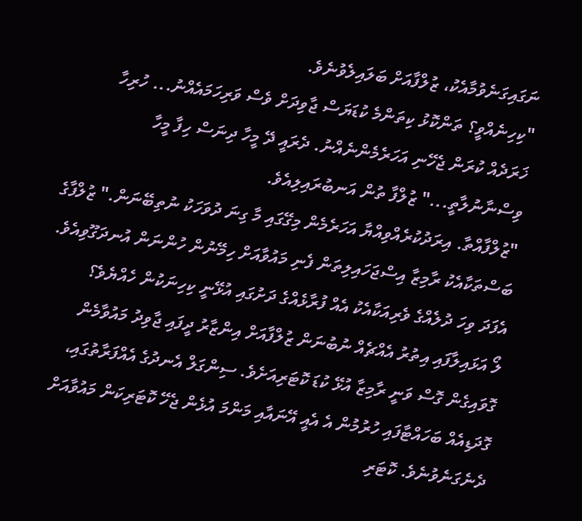ނަގައިގަނެވުމާއެކު، ޒުލްފާއަށް ބަލައިލެވުނެވެ.
"ކިހިނެއްވީ؟ ތަންކޮޅު ކިތަންމެ ކުޑަޔަސް ޖާވިދަށް ވެސް ވަރިހަމައެއްނު... ހުރިހާ ޚަރަދެއް ކުރަން ޖެހޭނި އަހަރެމެންނެއްނު. ދެރައީ ދޭ މީހާ ދިނަސް ހިފާ މީހާ ވިސްނާނުލާތީ..." ޒުލްފާ ތުން އަނބުރައިލިއެވެ.
"ޒުލްފާއްތާ. އިރަދުކުރެއްވިއްޔާ އަހަރެމެން މިގޭގައި މާ ގިނަ ދުވަހަކު ނުތިބޭނަން." ޒުލްފާގެ ބަސްތަކާއެކު ރާމިޒާ އިސްޖަހައިލިތަން ފެނި މައުވާއަށް ހިމޭނުން ހުންނަން އުނދަގޫވިއެވެ. އެފަދަ ވިހަ ދުލެއްގެ ވެރިއަކާއެކު އެއް ފުރާޅެއްގެ ދަށުގައި އުޅޭނީ ކިހިނަކުން ހެއްޔެވެ؟
ލޯ އަޅައިލާފައި އިތުރު އެއްޗެއް ނުބުނަން ޒުލްފާއަށް އިންޒާރު ދީފައި ޖާވިދު މައުވާމެން ގޮވައިގެން ގޮސް ވަނީ ރާމިޒާ އުޅޭ ކުޑަ ކޮޓަރިއަށެވެ. ސިންގަލް އެނދުގެ އެއްފަރާތުގައި، ގޮދަޑިއެއް ބަހައްޓާފައި ހުރުމުން އެ އެއީ އޭނައާއި މަންމަ އުޅެން ޖެހޭ ކޮޓަރިކަން މައުވާއަށް ދެނެގަނެވުނެވެ. ކޮޓަރި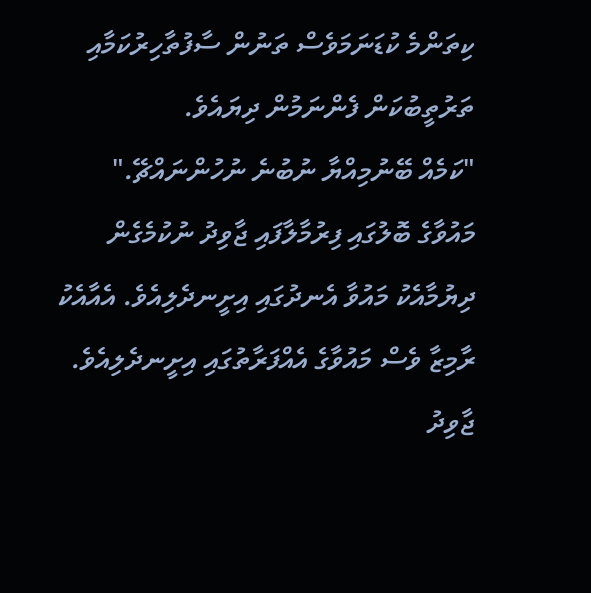ކިތަންމެ ކުޑަނަމަވެސް ތަނުން ސާފުތާހިރުކަމާއި ތަރުތީބުކަން ފެންނަމުން ދިޔައެވެ.
"ކަމެއް ބޭނުމިއްޔާ ނުބުނެ ނުހުންނައްޗޭ." މައުވާގެ ބޮލުގައި ފިރުމާލާފައި ޖާވިދު ނުކުމެގެން ދިޔުމާއެކު މައުވާ އެނދުގައި އިށީނދެލިއެވެ. އެއާއެކު ރާމިޒާ ވެސް މައުވާގެ އެއްފަރާތުގައި އިށީނދެލިއެވެ.
ޖާވިދު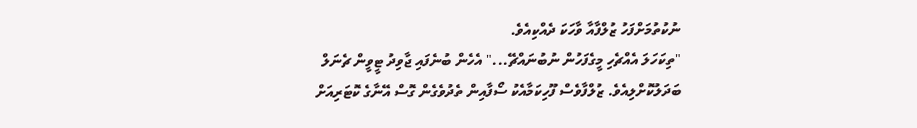ނުކުތުމަށްފަހު ޒުލްފާއާ ވާހަކަ ދެއްކިއެވެ.
"ތިކަހަލަ އެއްޗެހި މީގެފަހުން ނުބުނައްޗޭ..." އެހެން ބުނެފައި ޖާވިދު ޓީވީން ޗެނަލް ބަދަލުކޮށްލިއެވެ. ޒުލްފާވެސް ފޫހިކަމާއެކު ސޯފާއިން ތެދުވެގެން ގޮސް އޭނާގެ ކޮޓަރިއަށް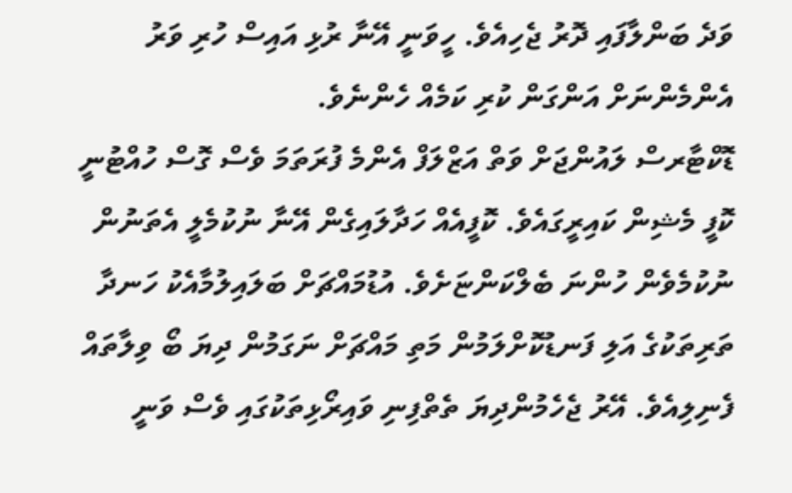ވަދެ ބަންލާފައި ދޮރު ޖެހިއެވެ. ހީވަނީ އޭނާ ރުޅި އައިސް ހުރި ވަރު އެންމެންނަށް އަންގަން ކުރި ކަމެއް ހެންނެވެ.
ޑޮކްޓާރސް ލައުންޖަށް ވަތް އަޒްލަފް އެންމެ ފުރަތަމަ ވެސް ގޮސް ހުއްޓުނީ ކޮފީ މެޝިން ކައިރީގައެވެ. ކޮފީއެއް ހަދާލައިގެން އޭނާ ނުކުމެލީ އެތަނުން ނުކުމެވެން ހުންނަ ބެލްކަންޏަށެވެ. އުޑުމައްޗަށް ބަލައިލުމާއެކު ހަނދާ ތަރިތަކުގެ އަލި ފަނޑުކޮށްލަމުން މަތި މައްޗަށް ނަގަމުން ދިޔަ ބޯ ވިލާތައް ފެނިލިއެވެ. އޭރު ޖެހެމުންދިޔަ ތެތްފިނި ވައިރޯޅިތަކުގައި ވެސް ވަނީ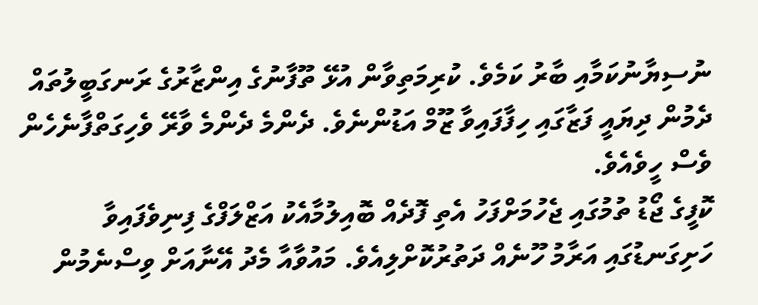ނުސިޔާނުކަމާއި ބާރު ކަމެވެ. ކުރިމަތިވާން އުޅޭ ތޫފާނުގެ އިންޒާރުގެ ރަނގަބީލުތައް ދެމުން ދިޔައީ ފަޒާގައި ހިފާފައިވާ ޒޫމް އަޑުންނެވެ. ދެންމެ ދެންމެ ވާރޭ ވެހިގަތްފާނެހެން ވެސް ހީވެއެވެ.
ކޮފީގެ ޖޯޑު ތުމުގައި ޖެހުމަށްފަހު އެތި ފޮދެއް ބޮއިލުމާއެކު އަޒްލަފްގެ ފިނިވެފައިވާ ހަށިގަނޑުގައި އަރާމު ހޫނެއް ދަތުރުކޮށްލިއެވެ. މައުވާއާ މެދު އޭނާއަށް ވިސްނެމުން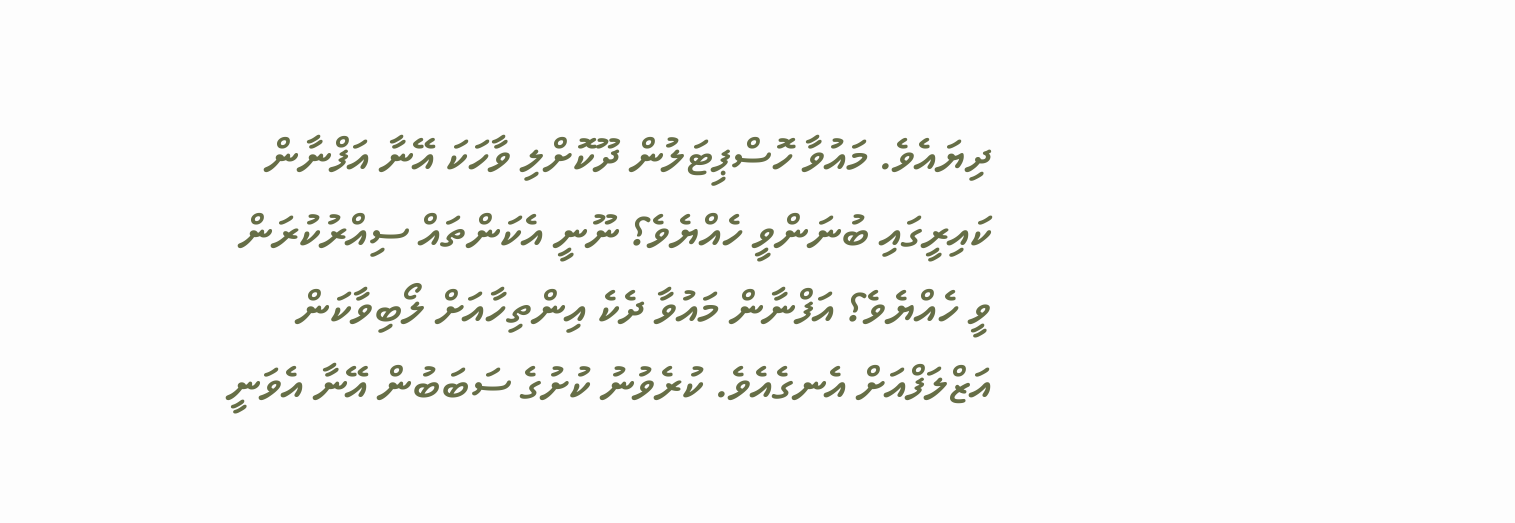ދިޔައެވެ. މައުވާ ހޮސްޕިޓަލުން ދޫކޮށްލި ވާހަކަ އޭނާ އަފްނާން ކައިރީގައި ބުނަންވީ ހެއްޔެވެ؟ ނޫނީ އެކަންތައް ސިއްރުކުރަން ވީ ހެއްޔެވެ؟ އަފްނާން މައުވާ ދެކެ އިންތިހާއަށް ލޯބިވާކަން އަޒްލަފްއަށް އެނގެއެވެ. ކުރެވުނު ކުށުގެ ސަބަބުން އޭނާ އެވަނީ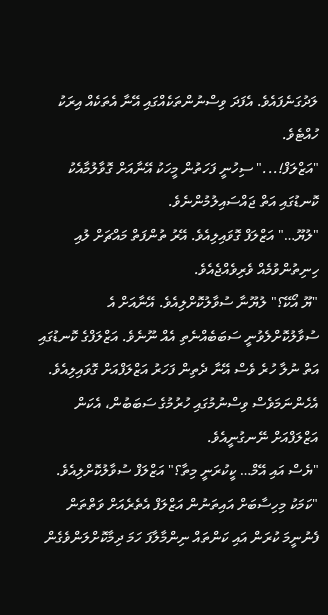ލަދުގަނެފައެވެ. އެފަދަ ވިސްނުންތަކެއްގައި އޭނާ އެތަކެއް އިރަކު ހުއްޓެވެ.
"އަޒްލަފް!..." ސިހުނީ ފަހަތުން މީހަކު އޭނާއަށް ގޮވާލުމާއެކު ކޮނޑުގައި އަތް ޖައްސައިލުމުންނެވެ.
"ލުޔޫ…" އަޒްލަފް ގޮވައިލިއެވެ. އޭރު ތުންފަތް މައްޗަށް ލުއި ހިނިތުންވުމެއް ވެރިވެއްޖެއެވެ.
"ޔޫ އޯކޭ؟" ލުޔޫނާ ސުވާލުކޮށްލިއެވެ. އޭނާއަށް އެ ސުވާލުކޮށްލެވުނީ ސަބަބެއްނެތި އެއް ނޫނެވެ. އަޒްލަފްގެ ކޮނޑުގައި އަތް ނުލާ ހުރެ ވެސް އޭނާ ދެތިން ފަހަރު އަޒްލަފްއަށް ގޮވައިލިއެވެ. އެހެންނަމަވެސް ވިސްނުމުގައި ހުރުމުގެ ސަބަބުން، އެކަން އަޒްލަފްއަށް ނޭނގުނީއެވެ.
"ޔެސް އައި އޭމް… ކީކުރަނީ މިތާ؟" އަޒްލަފް ސުވާލުކޮށްލިއެވެ.
"ކަމަކު މިހިސާބަށް އައިތަނުން އަޒްލަފް އެތެރެއަށް ވަތްތަން ފެނުނީމަ ކުރަން އައި ކަންތައް ނިންމާލާފަ ހަމަ ދިމާކޮށްލަންވެގެން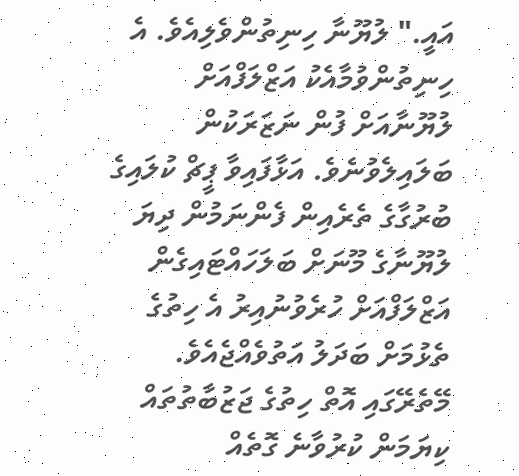އައީ." ލުޔޫނާ ހިނިތުންވެލިއެވެ. އެ ހިނިތުންވުމާއެކު އަޒްލަފްއަށް ލުޔޫނާއަށް ފުން ނަޒަރަކުން ބަލައިލެވުނެވެ. އަޅާފައިވާ ޕީޗް ކުލައިގެ ބުރުގާގެ ތެރެއިން ފެންނަމުން ދިޔަ ލުޔޫނާގެ މޫނަށް ބަލަހައްޓައިގެން އަޒްލަފްއަށް ހުރެވުނުއިރު އެ ހިތުގެ ތެޅުމަށް ބަދަލު އަތުވެއްޖެއެވެ. މޭތެރޭގައި އޮތް ހިތުގެ ޖަޒުބާތުތައް ކިޔަމަން ކުރުވާނެ ގޮތެއް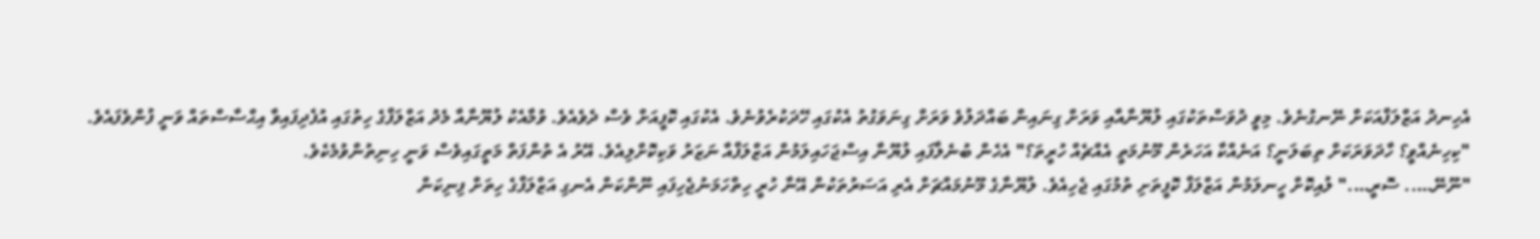އެހިނދު އަޒްލަފްއަކަށް ނޭނގުނެވެ. މިވީ ދުވަސްތަކުގައި ލުޔޫނާއާއި ވަރަށް ގިނައިން ބައްދަލުވެ ވަރަށް ގިނަވަގުތު އެކުގައި ހޭދަކުރެވުނެވެ. އެކުގައި ކޮފީއަށް ވެސް ދެވެއެވެ. ވުމާއެކު ލުޔޫނާއާ މެދު އަޒްލަފްގެ ހިތުގައި އުފެދިފައިވާ އިޙްސާސްތައް ވަނީ ފުންވެފައެވެ.
"ކިހިނެއްވީ؟ ހާދަވަރަކަށް ތިބަލަނީ؟ އަނެއްކާ އަހަރެން މޫނުމަތީ އެއްޗެއް ހުރީތަ؟" އެހެން ބުނެލާފައި ލުޔޫނާ އިސްޖަހައިލަމުން އަޒްލަފްއާ ނަޒަރު ވަކިކޮށްލިއެވެ. އޭރު އެ ތުންފަތް މަތީގައިވެސް ވަނީ ހިނިތުންވުމެކެވެ.
"ނޫނޭ….. ސޮރީ…." ލުއިކޮށް ހީނލަމުން އަޒްލަފް ކޮފީތަށި ތުމުގައި ޖެހިއެވެ. ލުޔޫނާގެ މޫނުމައްޗަށް އެރި އަސަރުތަކުން އޭނާ ހުރީ ހިތްހަމަނުޖެހިފައި ނޫންކަން އެނގި އަޒްލަފްގެ ހިތަށް ފިނިކަން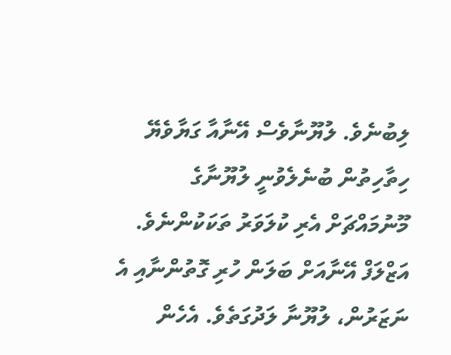ލިބުނެވެ. ލުޔޫނާވެސް އޭނާއާ ގަޔާވެޔޭ ހިތާހިތުން ބުނެލެވުނީ ލުޔޫނާގެ މޫނުމައްޗަށް އެރި ކުލަވަރު ތަކަކުންނެވެ.
އަޒްލަފް އޭނާއަށް ބަލަން ހުރި ގޮތުންނާއި އެ ނަޒަރުން، ލުޔޫނާ ލަދުގަތެވެ. އެހެން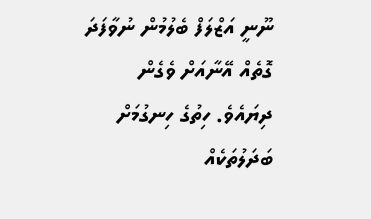ނޫނީ އަޒްލަފް ބެލުމުން ނުވާފަދަ ގޮތެއް އޭނާއަށް ވެގެން ދިޔައެވެ. ހިތުގެ ހިނގުމަށް ބަދަލުތަކެއް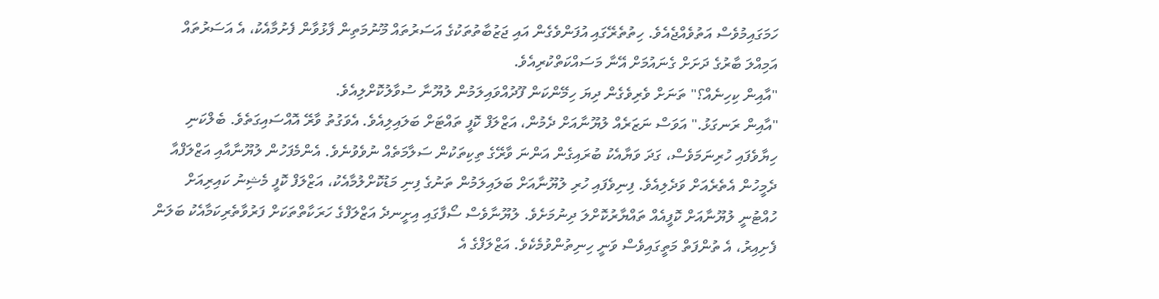ހަމަގައިމުވެސް އަތުވެއްޖެއެވެ. ހިތުތެރޭގައި އުފަންވެގެން އައި ޖަޒުބާތުތަކުގެ އަސަރުތައް މޫނުމަތިން ފާޅުވާން ފެށުމާއެކު، އެ އަސަރުތައް އަމިއްލަ ބާރުގެ ދަށަށް ގެނައުމަށް އޭނާ މަސައްކަތްކުރިއެވެ.
"އާއިން ކިހިނެއް؟" ތަނަށް ވެރިވެގެން ދިޔަ ހިމޭންކަން ފޫދުއްވައިލަމުން ލުޔޫނާ ސުވާލުކޮށްލިއެވެ.
"އާއިން ރަނގަޅު." އަވަސް ނަޒަރެއް ލުޔޫނާއަށް ދެމުން، އަޒްލަފް ކޮފީ ތައްޓަށް ބަލައިލިއެވެ. އެވަގުތު ވާރޭ އޮއްސައިގަތެވެ. ބެލްކަނި ހިޔާވެފައި ހުރިނަމަވެސް، ގަދަ ވަޔާއެކު ބުރައިގެން އަންނަ ވާރޭގެ ތިކިތަކުން ސަލާމަތެއް ނުވެވުނެވެ. އެންމެފަހުން ލުޔޫނާއާއި އަޒްލަފްއާ ދެމީހުން އެތެރެއަށް ވަދެލިއެވެ. ފިނިވެފައި ހުރި ލުޔޫނާއަށް ބަލައިލަމުން ތަނުގެ ފިނި މަޑުކޮށްލުމާއެކު، އަޒްލަފް ކޮފީ މެޝިނު ކައިރިއަށް ހުއްޓުނީ ލުޔޫނާއަށް ކޮފީއެއް ތައްޔާރުކޮށްލަ ދިނުމަށެވެ. ލުޔޫނާވެސް ސޯފާގައި އިށީނދެ އަޒްލަފްގެ ހަރަކާތްތަކަށް ފަރުވާތެރިކަމާއެކު ބަލަން ފެށިއިރު، އެ ތުންފަތް މަތީގައިވެސް ވަނީ ހިނިތުންވުމެކެވެ. އަޒްލަފްގެ އެ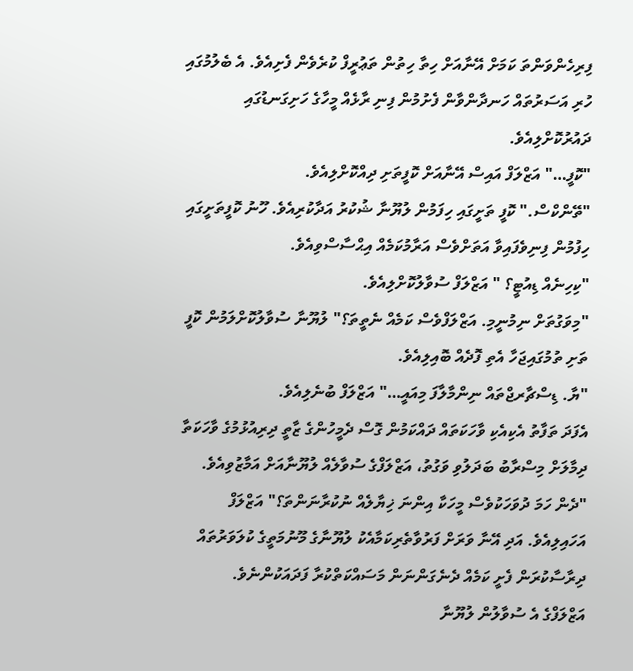ފިރިހެންވަންތަ ކަމަށް އޭނާއަށް ހިތާ ހިތުން ތަޢުރީފް ކުރެވެން ފެށިއެވެ. އެ ބެލުމުގައި ހުރި އަސަރުތައް ހަނދާންވާން ފެށުމުން ފިނި ރާޅެއް މީހާގެ ހަށިގަނޑުގައި ދައުރުކޮށްލިއެވެ.
"ކޮފީ…" އަޒްލަފް އައިސް އޭނާއަށް ކޮފީތަށި ދިއްކޮށްލިއެވެ.
"ތޭންކްސް." ކޮފީ ތަށީގައި ހިފަމުން ލުޔޫނާ ޝުކުރު އަދާކުރިއެވެ. ހޫނު ކޮފީތަށީގައި ހިފުމުން ފިނިވެފައިވާ އަތަށްވެސް އަރާމުކަމެއް އިޙްސާސްވިއެވެ.
"ކިހިނެއް ޑިއުޓީ؟ " އަޒްލަފް ސުވާލުކޮށްލިއެވެ.
"މިވަގުތަށް ނިމުނީމި. އަޒްލަފްވެސް ކަމެއް ނެތީތަ؟" ލުޔޫނާ ސުވާލުކޮށްލަމުން ކޮފީ ތަށި ތުމުގައިޖަހާ އެތި ފޮދެއް ބޮއިލިއެވެ.
"ޔާ. ޑިސްޗާރޖްތައް ނިންމާލާފަ މިއައީ…" އަޒްލަފް ބުނެލިއެވެ.
އެފަދަ ތަފާތު އެކިއެކި ވާހަކަތައް ދައްކަމުން ގޮސް ދެމީހުންގެ ޒާތީ ދިރިއުޅުމުގެ ވާހަކަތާ ދިމާލަށް މިސްރާބު ބަދަލުވި ވަގުތު، އަޒްލަފްގެ ސުވާލެއް ލުޔޫނާއަށް އަމާޒުވިއެވެ.
"ދެން ހަމަ ދުވަހަކުވެސް މީހަކާ އިންނަ ޚިޔާލެއް ނުކުރާނަންތަ؟" އަޒްލަފް އަހައިލިއެވެ. އަދި އޭނާ ވަރަށް ފަރުވާތެރިކަމާއެކު ލުޔޫނާގެ މޫނުމަތީގެ ކުލަވަރުތައް ދިރާސާކުރަން ފެށީ ކަމެއް ދެނެގަންނަން މަސައްކަތްކުރާ ފަދައަކުންނެވެ.
އަޒްލަފްގެ އެ ސުވާލުން ލުޔޫނާ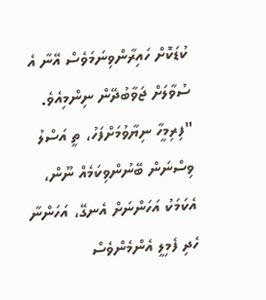ކުޑަކޮށް ހައިރާންވިނަމަވެސް އޭނާ އެ ސުވާލަށް ޖަވާބުދޭން ނިންމިއެވެ.
"ފިރިމީހާ ނިޔާވުމަށްފަހު، ތީ އަސްލު ވިސްނަން ބޭނުންވިކަމެއް ނޫން، އެކަމަކު އަހަންނަށް އެނގޭ، އަހަންނާ ހެދި ފެމިލީ އެންމެންވެސް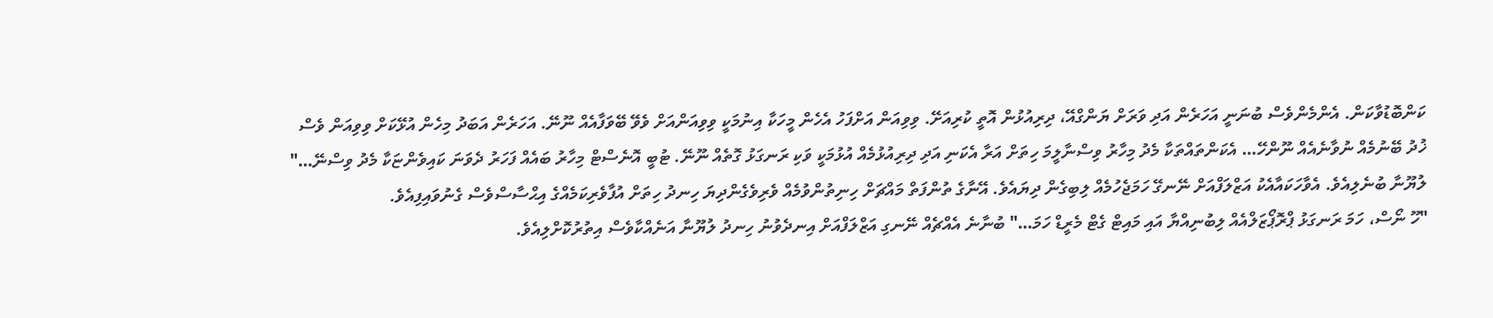ކަންބޮޑުވާކަން. އެންމެންވެސް ބުނަނީ އަހަރެން އަދި ވަރަށް ޔަންގްއޭ، ދިރިއުޅުން އޮތީ ކުރިއަށޭ. ވިވިއަން އަށްފަހު އެހެން މީހަކާ އިނުމަކީ ވިވިއަންއަށް ވެވޭ ބޭވަފާއެއް ނޫނޭ. އަހަރެން އަބަދު މިހެން އުޅޭކަށް ވިވިއަން ވެސް ޚުދު ބޭނުމެއް ނުވާނެއެއް ނޫންހޭ… އެކަންތައްތަކާ މެދު މިހާރު ވިސްނާލީމަ ހިތަށް އަރާ އެކަނި އަދި ދިރިއުޅުމެއް އުޅުމަކީ ވަކި ރަނގަޅު ގޮތެއް ނޫނޭ. ޓުބީ އޮނެސްޓް މިހާރު ބައެއް ފަހަރު ދެވަނަ ކައިވެންޏަކާ މެދު ވިސްނޭ…" ލުޔޫނާ ބުނެލިއެވެ. އެވާހަކައާއެކު އަޒްލަފްއަށް ނޭނގޭ ހަމަޖެހުމެއް ލިބިގެން ދިޔައެވެ. އޭނާގެ ތުންފަތް މައްޗަށް ހިނިތުންވުމެއް ވެރިވެގެންދިޔަ ހިނދު ހިތަށް އުފާވެރިކަމެއްގެ އިޙްސާސްވެސް ގެނުވައިފިއެވެ.
"ހޫ ނޯސް، ހަމަ ރަނގަޅު ޕްރޮޕޯޒަލްއެއް ލިބުނިއްޔާ އައި މައިޓް ގެޓް މެރީޑް ހަމަ…" ބުނާނެ އެއްޗެއް ނޭނގި އަޒްލަފްއަށް އިނދެވުނު ހިނދު ލުޔޫނާ އަނެއްކާވެސް އިތުރުކޮށްލިއެވެ.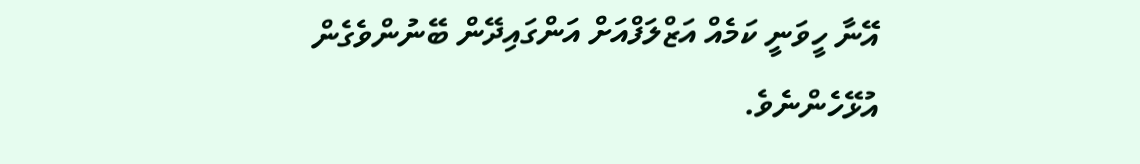އޭނާ ހީވަނީ ކަމެއް އަޒްލަފްއަށް އަންގައިދޭން ބޭނުންވެގެން އުޅޭހެންނެވެ.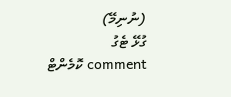(ނުނިމޭ)
ގުޅޭ ޓެގު
comment ކޮމެންޓް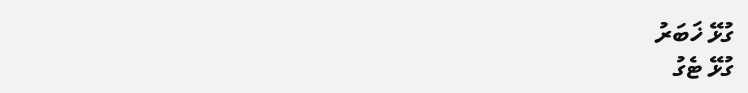ގުޅޭ ޚަބަރު
ގުޅޭ ޓެގު